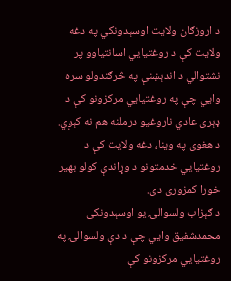د اروزګان ولایت اوسېدونکي په دغه ولایت کې د روغتیايي اسانتیاوو پر نشتوالي د اندېښنې په څرګندولو سره وايي چې په روغتیايي مرکزونو کې د ډېری عادي ناروغیو درملنه هم نه کېږي. د هغوی په وینا، دغه ولایت کې د روغتیايي خدمتونو د وړاندې کولو بهیر خورا کمزوری دی.
د ګېزاب ولسوالۍ یو اوسېدونکی محمدشفیق وايي چې د دې ولسوالۍ په روغتیايي مرکزونو کې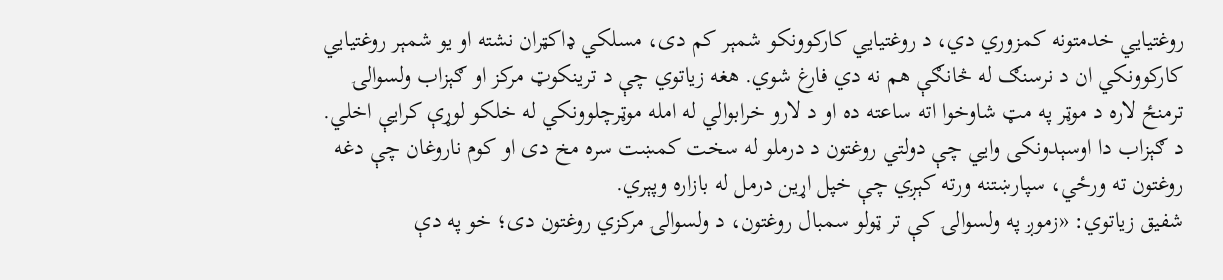روغتیايي خدمتونه کمزوري دي، د روغتیايي کارکوونکو شمېر کم دی، مسلکي ډاکټران نشته او یو شمېر روغتیايي کارکوونکي ان د نرسنګ له څانګې هم نه دي فارغ شوي. هغه زیاتوي چې د ترینکوټ مرکز او ګېزاب ولسوالۍ ترمنځ لاره د موټر په مټ شاوخوا اته ساعته ده او د لارو خرابوالي له امله موټرچلوونکي له خلکو لوړې کرایې اخلي.
د ګېزاب دا اوسېدونکی وايي چې دولتي روغتون د درملو له سخت کمښت سره مخ دی او کوم ناروغان چې دغه روغتون ته ورځي، سپارښتنه ورته کېږي چې خپل اړین درمل له بازاره وپېري.
شفیق زیاتوي: «زموږ په ولسوالۍ کې تر ټولو سمبال روغتون، د ولسوالۍ مرکزي روغتون دی؛ خو په دې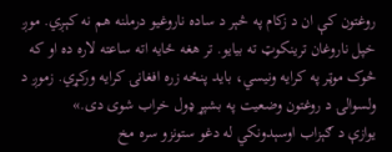روغتون کې ان د زکام په څېر د ساده ناروغیو درملنه هم نه کېږي. موږ خپل ناروغان ترینکوټ ته بیایو. تر هغه ځایه اته ساعته لاره ده او که څوک موټر په کرایه ونیسي، باید پنځه زره افغانۍ کرایه ورکړي. زموږ د ولسوالۍ د روغتون وضعیت په بشپړ ډول خراب شوی دی.»
یوازې د ګېزاب اوسېدونکي له دغو ستونزو سره مخ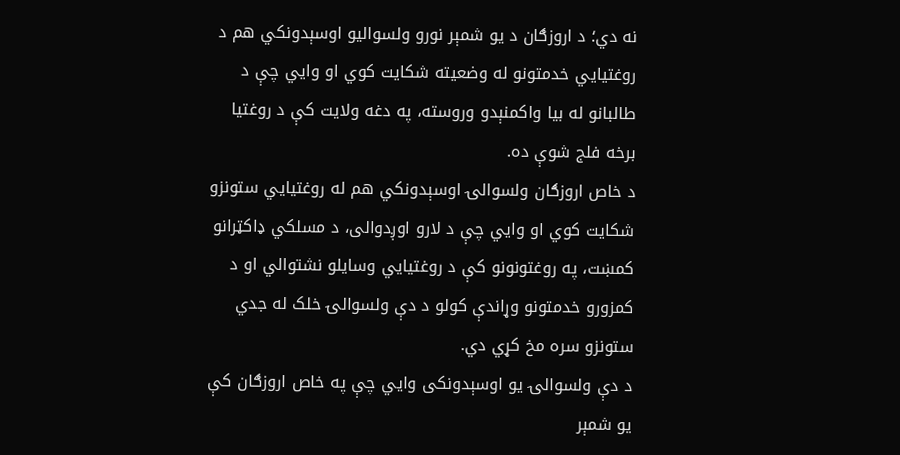نه دي؛ د اروزګان د یو شمېر نورو ولسوالیو اوسېدونکي هم د روغتیايي خدمتونو له وضعيته شکایت کوي او وايي چې د طالبانو له بیا واکمنېدو وروسته، په دغه ولایت کې د روغتیا برخه فلج شوې ده.
د خاص اروزګان ولسوالۍ اوسېدونکي هم له روغتیايي ستونزو شکایت کوي او وايي چې د لارو اوږدوالی، د مسلکي ډاکټرانو کمښت، په روغتونونو کې د روغتیايي وسایلو نشتوالي او د کمزورو خدمتونو وړاندې کولو د دې ولسوالۍ خلک له جدي ستونزو سره مخ کړي دي.
د دې ولسوالۍ یو اوسېدونکی وايي چې په خاص اروزګان کې یو شمېر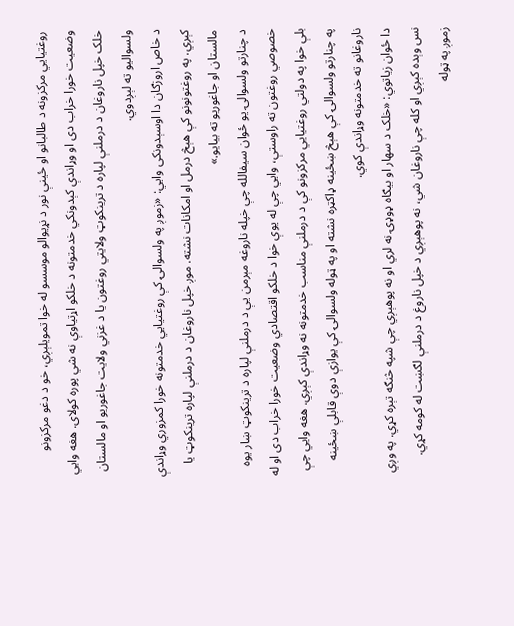روغتیايي مرکزونه د طالبانو او ځینې نور د نړیوالو موسسو له خوا تمویلېږي، خو د دغو مرکزونو وضعیت خورا خراب دی او وړاندې کېدونکي خدمتونه د خلکو اړتیاوې نه شي پوره کولای. هغه وايي خلک خپل ناروغان د درملنې لپاره د ترینکوټ ولایتي روغتون یا د غزني ولایت جاغوریو او مالستان ولسوالیو ته لېږدوي.
د خاص اروزګان دا اوسېدونکی وايي: «زموږ په ولسوالۍ کې روغتیايي خدمتونه خورا کمزوري وړاندې کېږي. په روغتونونو کې هېڅ درمل او امکانات نشته. موږ خپل ناروغان د درملنې لپاره ترینکوټ یا مالستان او جاغوریو ته بیایو.»
د چنارتو ولسوالۍ یو ځوان سیفالله چې خپله ناروغه مېرمن یې د درملنې لپاره د ترینکوټ ښار یوه خصوصي روغتون ته راوستې، وايي چې له یوې خوا د خلکو اقتصادي وضعیت خورا خراب دی او له بلې خوا په دولتي روغتیايي مرکزونو کې د درملنې مناسب خدمتونه نه وړاندې کېږي. هغه وايي چې په چنارتو ولسوالۍ کې هېڅ ښځینه ډاکټره نشته او په ټوله ولسوالۍ کې یوازې دوې قابلې ښځینه ناروغانو ته خدمتونه وړاندې کوي.
دا ځوان زیاتوي: «خلک د سهار او بیګاه ډوډۍ نه لري او نه پوهېږي چې شپه څنګه تېره کړي. په وږي نس وېده کېږي او کله چې ناروغان شي، نه پوهېږي د خپل ناروغ د درملنې لګښت له کومه کړي. زموږ په ټوله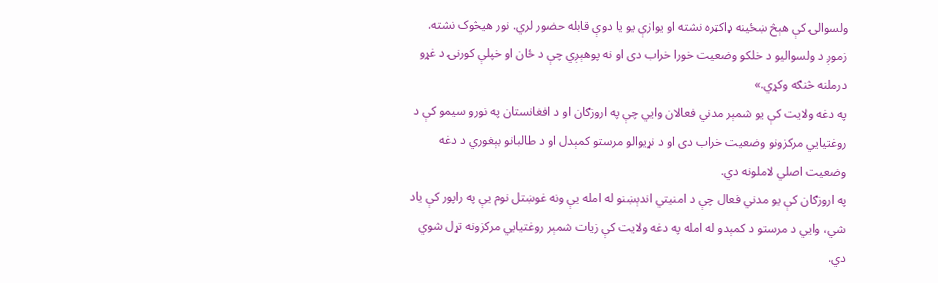ولسوالۍ کې هېڅ ښځینه ډاکټره نشته او یوازې یو يا دوې قابله حضور لري. نور هیڅوک نشته. زموږ د ولسوالیو د خلکو وضعیت خورا خراب دی او نه پوهېږي چې د ځان او خپلې کورنۍ د غړو درملنه څنګه وکړي.»
په دغه ولایت کې یو شمېر مدني فعالان وايي چې په اروزګان او د افغانستان په نورو سیمو کې د روغتیايي مرکزونو وضعیت خراب دی او د نړیوالو مرستو کمېدل او د طالبانو بېغوري د دغه وضعیت اصلي لاملونه دي.
په اروزګان کې یو مدني فعال چې د امنیتي اندېښنو له امله یې ونه غوښتل نوم یې په راپور کې یاد شي، وايي د مرستو د کمېدو له امله په دغه ولایت کې زیات شمېر روغتیايي مرکزونه تړل شوي دي.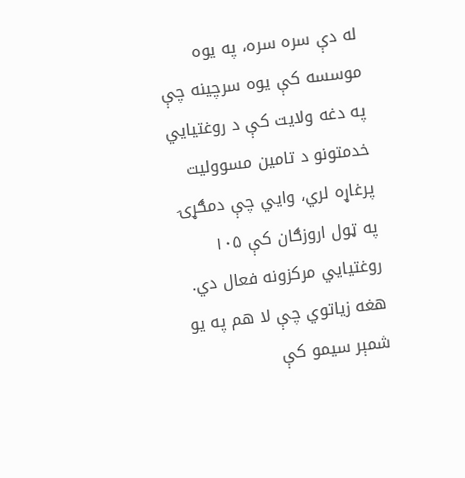له دې سره سره، په یوه موسسه کې یوه سرچینه چې په دغه ولایت کې د روغتیايي خدمتونو د تامین مسوولیت پرغاړه لري، وايي چې دمګړۍ په ټول اروزګان کې ۱۰۵ روغتیايي مرکزونه فعال دي. هغه زیاتوي چې لا هم په یو شمېر سیمو کې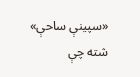«سپینې ساحې» شته چې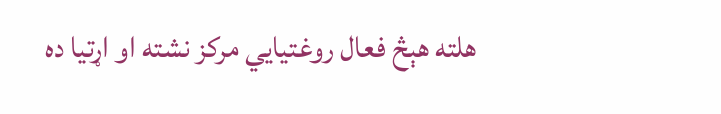هلته هېڅ فعال روغتیايي مرکز نشته او اړتیا ده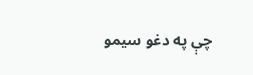چې په دغو سیمو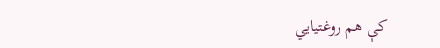کې هم روغتیايي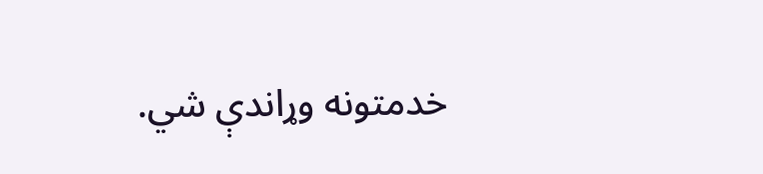خدمتونه وړاندې شي.